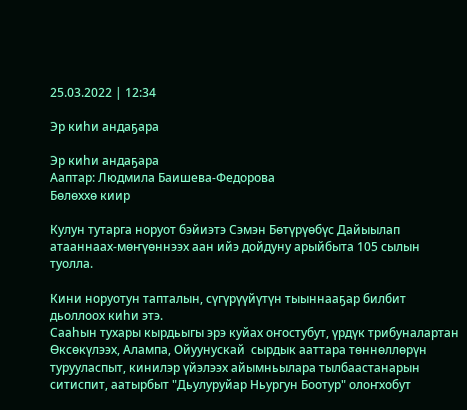25.03.2022 | 12:34

Эр киһи андаҕара

Эр киһи андаҕара
Ааптар: Людмила Баишева-Федорова
Бөлөххө киир

Кулун тутарга норуот бэйиэтэ Сэмэн Бөтүрүөбүс Дайыылап атааннаах-мөҥүөннээх аан ийэ дойдуну арыйбыта 105 сылын туолла.

Кини норуотун тапталын, сүгүрүүйүтүн тыыннааҕар билбит дьоллоох киһи этэ.
Сааһын тухары кырдьыгы эрэ куйах оҥостубут, үрдүк трибуналартан Өксөкүлээх, Алампа, Ойуунускай  сырдык ааттара төннөллөрүн турууласпыт, кинилэр үйэлээх айымньылара тылбаастанарын ситиспит, аатырбыт "Дьулуруйар Ньургун Боотур" олоҥхобут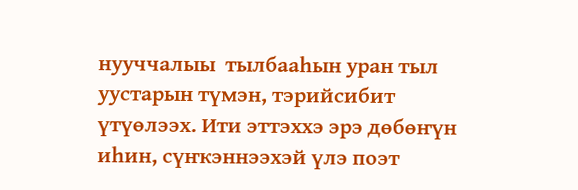нууччалыы  тылбааһын уран тыл уустарын түмэн, тэрийсибит үтүөлээх. Ити эттэххэ эрэ дөбөҥүн иһин, сүҥкэннээхэй үлэ поэт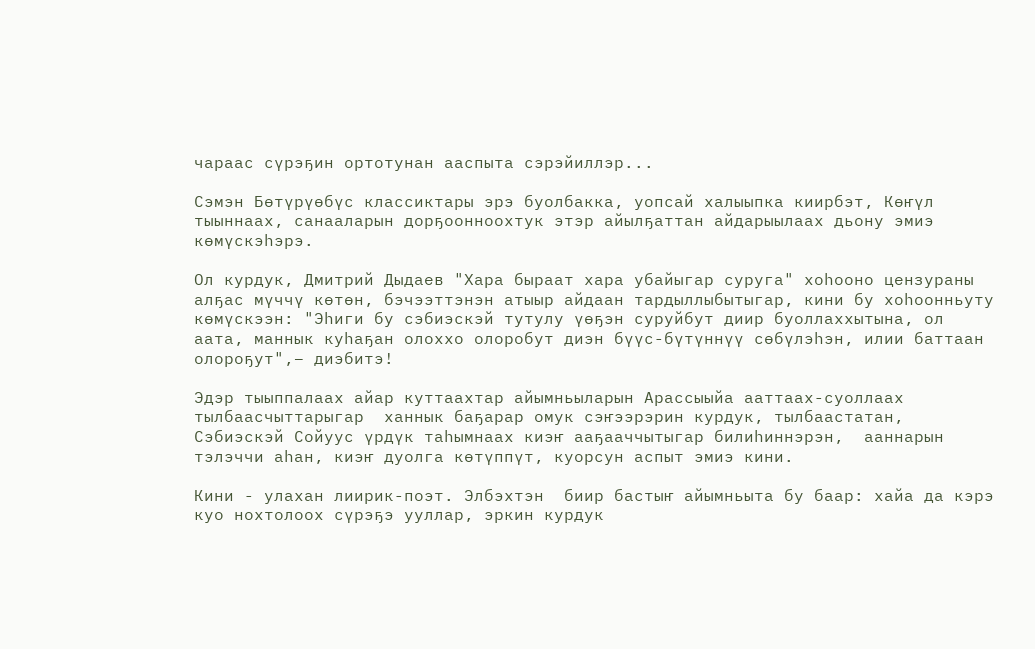чараас сүрэҕин ортотунан ааспыта сэрэйиллэр...

Сэмэн Бөтүрүөбүс классиктары эрэ буолбакка, уопсай халыыпка киирбэт, Көҥүл тыыннаах, санааларын дорҕоонноохтук этэр айылҕаттан айдарыылаах дьону эмиэ көмүскэһэрэ.

Ол курдук, Дмитрий Дыдаев "Хара быраат хара убайыгар суруга" хоһооно цензураны алҕас мүччү көтөн, бэчээттэнэн атыыр айдаан тардыллыбытыгар, кини бу хоһоонньуту көмүскээн: "Эһиги бу сэбиэскэй тутулу үөҕэн суруйбут диир буоллаххытына, ол аата, маннык куһаҕан олоххо олоробут диэн бүүс-бүтүннүү сөбүлэһэн, илии баттаан олороҕут",– диэбитэ!

Эдэр тыыппалаах айар куттаахтар айымньыларын Арассыыйа ааттаах-суоллаах тылбаасчыттарыгар  ханнык баҕарар омук сэҥээрэрин курдук, тылбаастатан, Сэбиэскэй Сойуус үрдүк таһымнаах киэҥ ааҕааччытыгар билиһиннэрэн,  ааннарын тэлэччи аһан, киэҥ дуолга көтүппүт, куорсун аспыт эмиэ кини.

Кини - улахан лиирик-поэт. Элбэхтэн  биир бастыҥ айымньыта бу баар: хайа да кэрэ куо нохтолоох сүрэҕэ ууллар, эркин курдук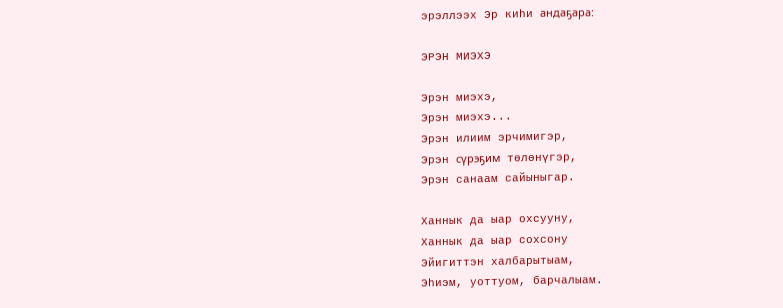эрэллээх Эр киһи андаҕара:

ЭРЭН МИЭХЭ

Эрэн миэхэ,
Эрэн миэхэ...
Эрэн илиим эрчимигэр,
Эрэн сүрэҕим төлөнүгэр,
Эрэн санаам сайыныгар.

Ханнык да ыар охсууну,
Ханнык да ыар сохсону
Эйигиттэн халбарытыам,
Эһиэм, уоттуом, барчалыам.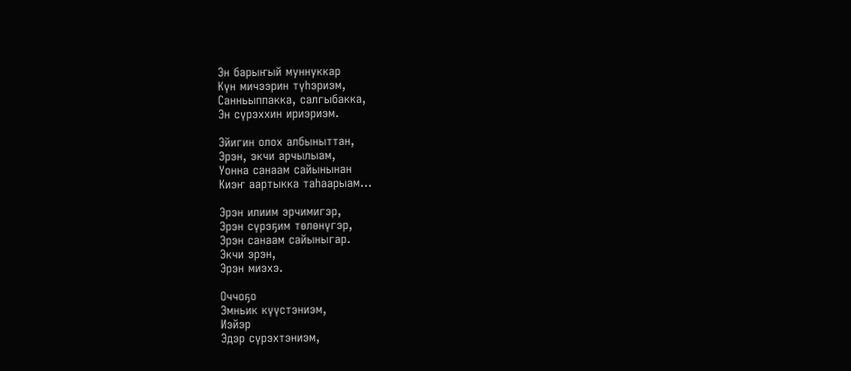Эн барыҥый муннуккар
Күн мичээрин түһэриэм,
Санньыппакка, салгыбакка,
Эн сүрэххин ириэриэм.

Эйигин олох албыныттан,
Эрэн, экчи арчылыам,
Уонна санаам сайынынан
Киэҥ аартыкка таһаарыам...

Эрэн илиим эрчимигэр,
Эрэн сүрэҕим төлөнүгэр,
Эрэн санаам сайыныгар.
Экчи эрэн,
Эрэн миэхэ.

Оччоҕо
Эмньик күүстэниэм,
Иэйэр
Эдэр сүрэхтэниэм,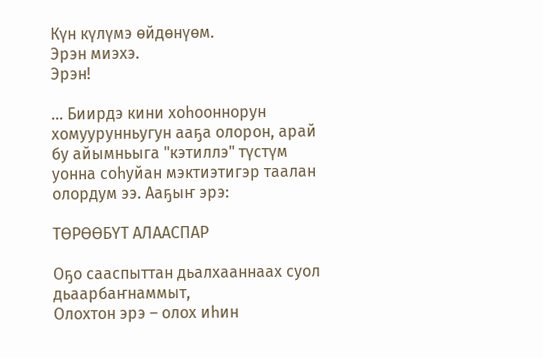Күн күлүмэ өйдөнүөм.
Эрэн миэхэ.
Эрэн!

... Биирдэ кини хоһооннорун хомуурунньугун ааҕа олорон, арай бу айымньыга "кэтиллэ" түстүм уонна соһуйан мэктиэтигэр таалан олордум ээ. Ааҕыҥ эрэ:

ТӨРӨӨБҮТ АЛААСПАР

Оҕо сааспыттан дьалхааннаах суол дьаарбаҥнаммыт,
Олохтон эрэ – олох иһин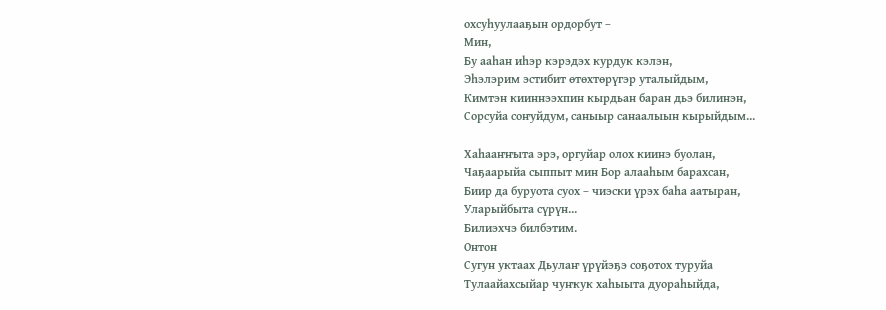охсуһуулааҕын ордорбут –
Мин,
Бу ааһан иһэр кэрэдэх курдук кэлэн,
Эһэлэрим эстибит өтөхтөрүгэр уталыйдым,
Кимтэн кииннээхпин кырдьан баран дьэ билинэн,
Сорсуйа соҥуйдум, саныыр санаалыын кырыйдым...

Хаһааҥҥыта эрэ, оргуйар олох киинэ буолан,
Чаҕаарыйа сыппыт мин Бор алааһым барахсан,
Биир да буруота суох – чиэски үрэх баһа аатыран,
Уларыйбыта сүрүн...
Билиэхчэ билбэтим.
Онтон
Сугун уктаах Дьулаҥ үрүйэҕэ соҕотох туруйа
Тулаайахсыйар чуҥкук хаһыыта дуораһыйда,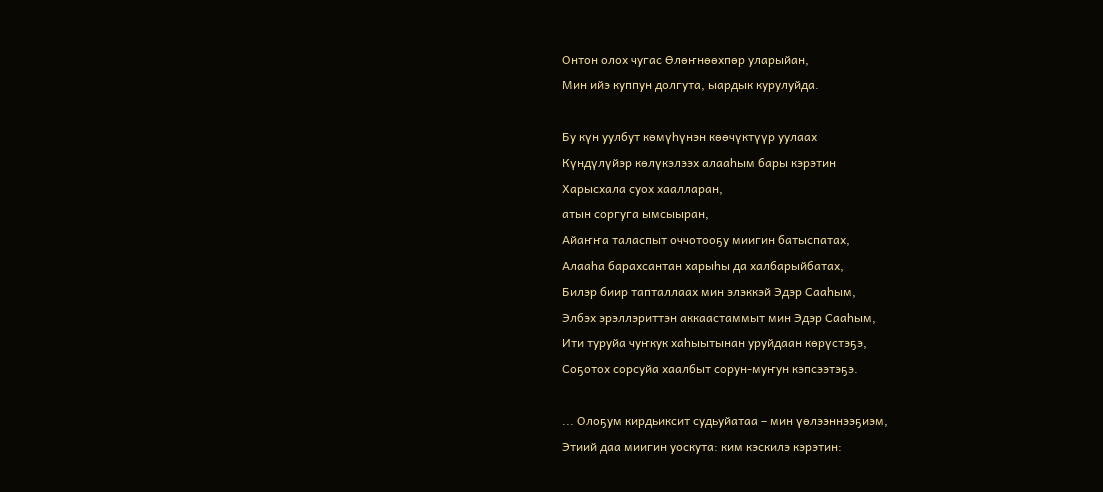Онтон олох чугас Өлөҥнөөхпөр уларыйан,
Мин ийэ куппун долгута, ыардык курулуйда.

Бу күн уулбут көмүһүнэн көөчүктүүр уулаах
Күндүлүйэр көлүкэлээх алааһым бары кэрэтин
Харысхала суох хаалларан,
атын соргуга ымсыыран,
Айаҥҥа таласпыт оччотооҕу миигин батыспатах,
Алааһа барахсантан харыһы да халбарыйбатах,
Билэр биир тапталлаах мин элэккэй Эдэр Сааһым,
Элбэх эрэллэриттэн аккаастаммыт мин Эдэр Сааһым,
Ити туруйа чуҥкук хаһыытынан уруйдаан көрүстэҕэ,
Соҕотох сорсуйа хаалбыт сорун-муҥун кэпсээтэҕэ.

... Олоҕум кирдьиксит судьуйатаа – мин үөлээннээҕиэм,
Этиий даа миигин уоскута: ким кэскилэ кэрэтин: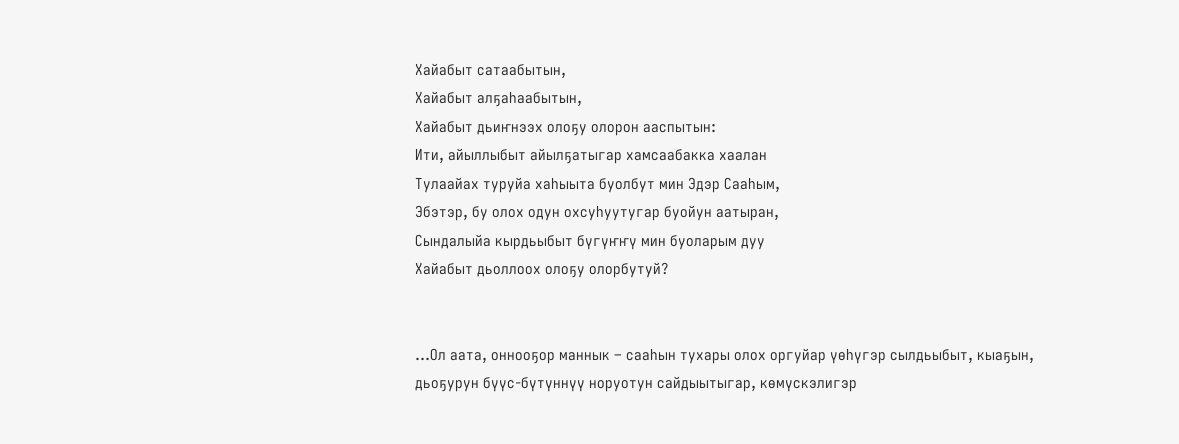Хайабыт сатаабытын,
Хайабыт алҕаһаабытын,
Хайабыт дьиҥнээх олоҕу олорон ааспытын:
Ити, айыллыбыт айылҕатыгар хамсаабакка хаалан
Тулаайах туруйа хаһыыта буолбут мин Эдэр Сааһым,
Эбэтэр, бу олох одун охсуһуутугар буойун аатыран,
Сындалыйа кырдьыбыт бүгүҥҥү мин буоларым дуу
Хайабыт дьоллоох олоҕу олорбутуй?


...Ол аата, оннооҕор маннык – сааһын тухары олох оргуйар үөһүгэр сылдьыбыт, кыаҕын, дьоҕурун бүүс-бүтүннүү норуотун сайдыытыгар, көмүскэлигэр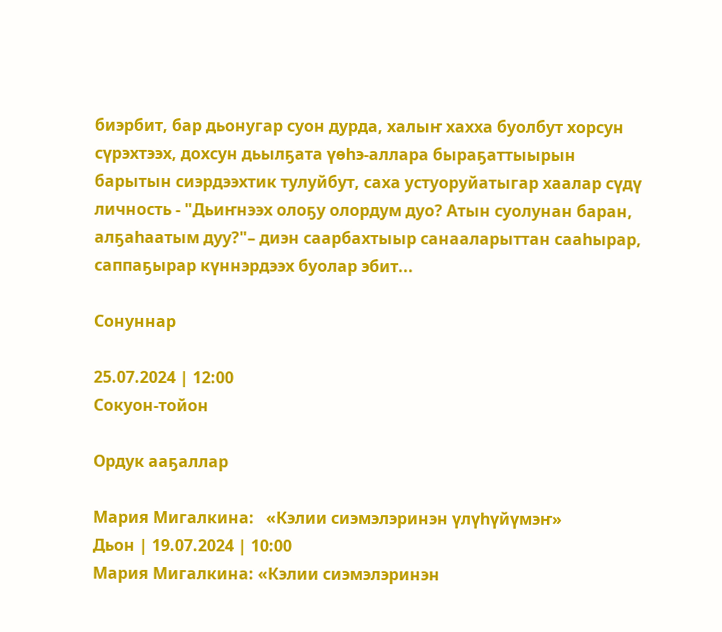биэрбит, бар дьонугар суон дурда, халыҥ хахха буолбут хорсун сүрэхтээх, дохсун дьылҕата үөһэ-аллара быраҕаттыырын барытын сиэрдээхтик тулуйбут, саха устуоруйатыгар хаалар сүдү личность - "Дьиҥнээх олоҕу олордум дуо? Атын суолунан баран, алҕаһаатым дуу?"– диэн саарбахтыыр санааларыттан сааһырар, саппаҕырар күннэрдээх буолар эбит...

Сонуннар

25.07.2024 | 12:00
Сокуон-тойон

Ордук ааҕаллар

Мария Мигалкина:   «Кэлии сиэмэлэринэн үлүһүйүмэҥ»
Дьон | 19.07.2024 | 10:00
Мария Мигалкина: «Кэлии сиэмэлэринэн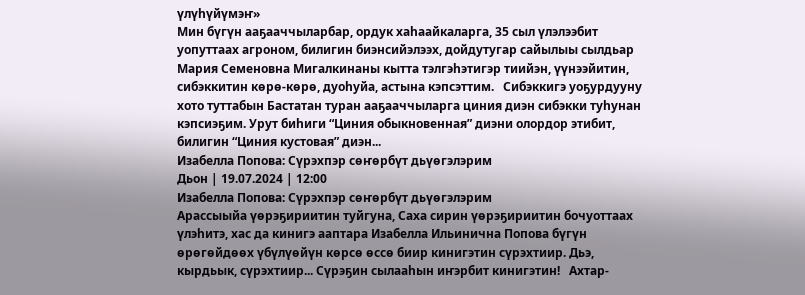үлүһүйүмэҥ»
Мин бүгүн ааҕааччыларбар, ордук хаһаайкаларга, 35 сыл үлэлээбит уопуттаах агроном, билигин биэнсийэлээх, дойдутугар сайылыы сылдьар Мария Семеновна Мигалкинаны кытта тэлгэһэтигэр тиийэн, үүнээйитин, сибэккитин көрө-көрө, дуоһуйа, астына кэпсэттим.   Сибэккигэ уоҕурдууну хото туттабын Бастатан туран ааҕааччыларга циния диэн сибэкки туһунан кэпсиэҕим. Урут биһиги “Циния обыкновенная” диэни олордор этибит, билигин “Циния кустовая” диэн...
Изабелла Попова: Сүрэхпэр сөҥөрбүт дьүөгэлэрим
Дьон | 19.07.2024 | 12:00
Изабелла Попова: Сүрэхпэр сөҥөрбүт дьүөгэлэрим
Арассыыйа үөрэҕириитин туйгуна, Саха сирин үөрэҕириитин бочуоттаах үлэһитэ, хас да кинигэ ааптара Изабелла Ильинична Попова бүгүн өрөгөйдөөх үбүлүөйүн көрсө өссө биир кинигэтин сүрэхтиир. Дьэ, кырдьык, сүрэхтиир... Сүрэҕин сылааһын иҥэрбит кинигэтин!   Ахтар-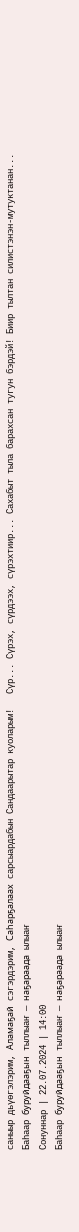саныыр дьүөгэлэрим, Аламаҕай сэгэрдэрим, Саһарҕалаах сарсыардабын Сандаарытар куоларым!   Сүр... Сүрэх, сүрдээх, сүрэхтиир... Сахабыт тыла барахсан тугун бэрдэй! Биир тылтан силистэнэн-мутуктанан...
Баһаар буруйдааҕын тыллыаҥ — наҕараада ылыаҥ
Сонуннар | 22.07.2024 | 14:00
Баһаар буруйдааҕын тыллыаҥ — наҕараада ылыаҥ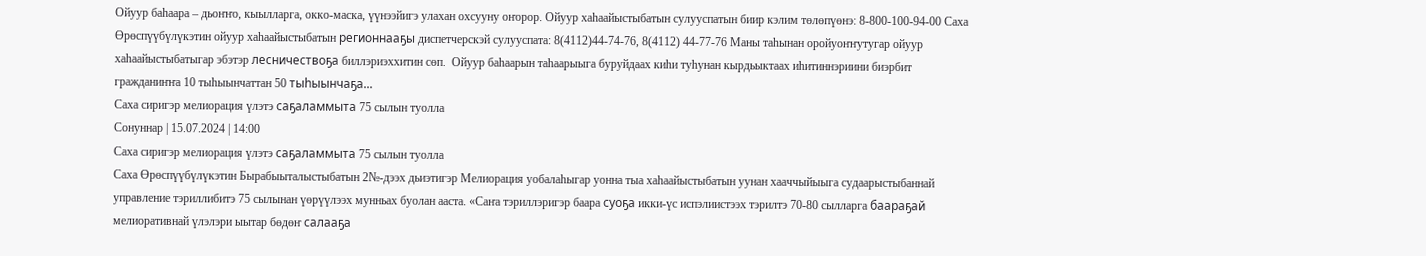Ойуур баһаара – дьоҥҥо, кыылларга, окко-маска, үүнээйигэ улахан охсууну оҥорор. Ойуур хаһаайыстыбатын сулууспатын биир кэлим төлөпүөнэ: 8-800-100-94-00 Саха Өрөспүүбүлүкэтин ойуур хаһаайыстыбатын регионнааҕы диспетчерскэй сулууспата: 8(4112)44-74-76, 8(4112) 44-77-76 Маны таһынан оройуоҥҥутугар ойуур хаһаайыстыбатыгар эбэтэр лесничествоҕа биллэриэххитин сөп.  Ойуур баһаарын таһаарыыга буруйдаах киһи туһунан кырдьыктаах иһитиннэриини биэрбит гражданиҥҥа 10 тыһыынчаттан 50 тыһыынчаҕа...
Саха сиригэр мелиорация үлэтэ саҕаламмыта 75 сылын туолла
Сонуннар | 15.07.2024 | 14:00
Саха сиригэр мелиорация үлэтэ саҕаламмыта 75 сылын туолла
Саха Өрөспүүбүлүкэтин Бырабыыталыстыбатын 2№-дээх дьиэтигэр Мелиорация уобалаһыгар уонна тыа хаһаайыстыбатын уунан хааччыйыыга судаарыстыбаннай управление тэриллибитэ 75 сылынан үөрүүлээх мунньах буолан ааста. «Саҥа тэриллэригэр баара суоҕа икки-үс испэлиистээх тэрилтэ 70-80 сылларга баараҕай мелиоративнай үлэлэри ыытар бөдөҥ салааҕа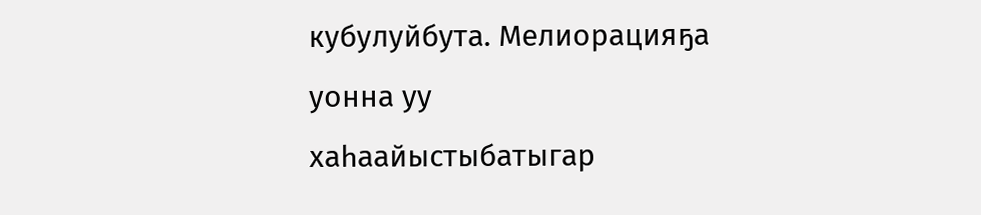кубулуйбута. Мелиорацияҕа уонна уу хаһаайыстыбатыгар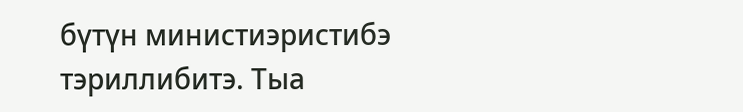бүтүн министиэристибэ тэриллибитэ. Тыа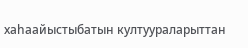хаһаайыстыбатын култуураларыттан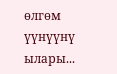өлгөм үүнүүнү ылары...